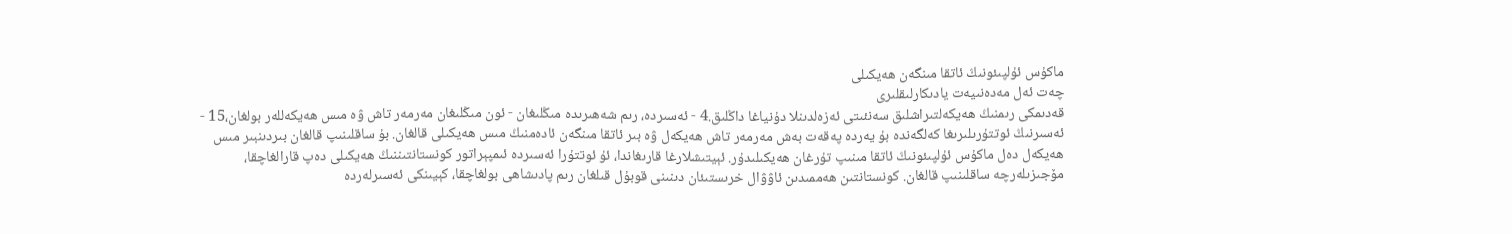ماكۇس ئۇلپىئونىڭ ئاتقا مىنگەن ھەيكىلى
چەت ئەل مەدەنىيەت يادىكارلىقلىرى
قەدىمكى رىمنىڭ ھەيكەلتىراشلىق سەنئىتى ئەزەلدىنلا دۇنياغا داڭلىق.4 - ئەسىردە، رىم شەھىرىدە مىڭلىغان - ئون مىڭلىغان مەرمەر تاش ۋە مىس ھەيكەللەر بولغان،15 - ئەسىرنىڭ ئوتتۇرىلىرىغا كەلگەندە بۇ يەردە پەقەت بەش مەرمەر تاش ھەيكەل ۋە بىر ئاتقا مىنگەن ئادەمنىڭ مىس ھەيكىلى قالغان. بۇ ساقلىنىپ قالغان بىردىنبىر مىس ھەيكەل دەل ماكۇس ئۇلپىئونىڭ ئاتقا مىنىپ تۇرغان ھەيكىلىدۇر. ئېيتىشلارغا قارىغاندا، ئۇ ئوتتۇرا ئەسىردە ئىمپېراتور كونستانتىننىڭ ھەيكىلى دەپ قارالغاچقا، مۆجىزىلەرچە ساقلىنىپ قالغان. كونستانتىن ھەممىدىن ئاۋۋال خرىستىئان دىنىنى قوبۇل قىلغان رىم پادىشاھى بولغاچقا، كېيىنكى ئەسىرلەردە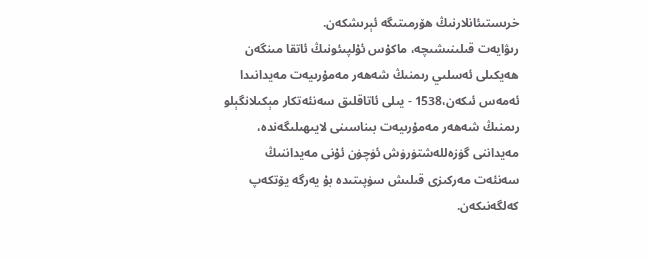خرىستىئانلارنىڭ ھۆرمىتىگە ئېرىشكەن.
رىۋايەت قىلىنىشىچە، ماكۇس ئۇلپىئونىڭ ئاتقا مىنگەن ھەيكىلى ئەسلىي رىمنىڭ شەھەر مەمۇرىيەت مەيدانىدا ئەمەس ئىكەن،1538 - يىلى ئاتاقلىق سەنئەتكار مېكىلانگېلو رىمنىڭ شەھەر مەمۇرىيەت بىناسىنى لايىھىلىگەندە، مەيداننى گۈزەللەشتۈرۈش ئۈچۈن ئۇنى مەيداننىڭ سەنئەت مەركىزى قىلىش سۈپىتىدە بۇ يەرگە يۆتكەپ كەلگەنىكەن.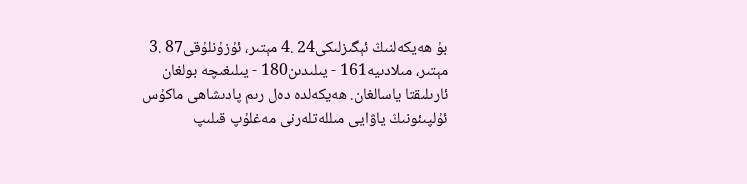بۇ ھەيكەلنىڭ ئېگىزلىكى24 .4 مېتىر، ئۇزۇنلۇقى87 .3 مېتىر، مىلادىيە161 - يىلىدىن180 - يىلىغىچە بولغان ئارىلىقتا ياسالغان. ھەيكەلدە دەل رىم پادىشاھى ماكۇس ئۇلپىئونىڭ ياۋايى مىللەتلەرنى مەغلۇپ قىلىپ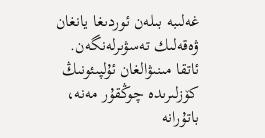غەلىبە بىلەن ئوردىغا يانغان ۋەقەلىك تەسۋىرلەنگەن. ئاتقا مىنىۋالغان ئۇلپىئونىڭ كۆزلىرىدە چوڭقۇر مەنە، باتۇرانە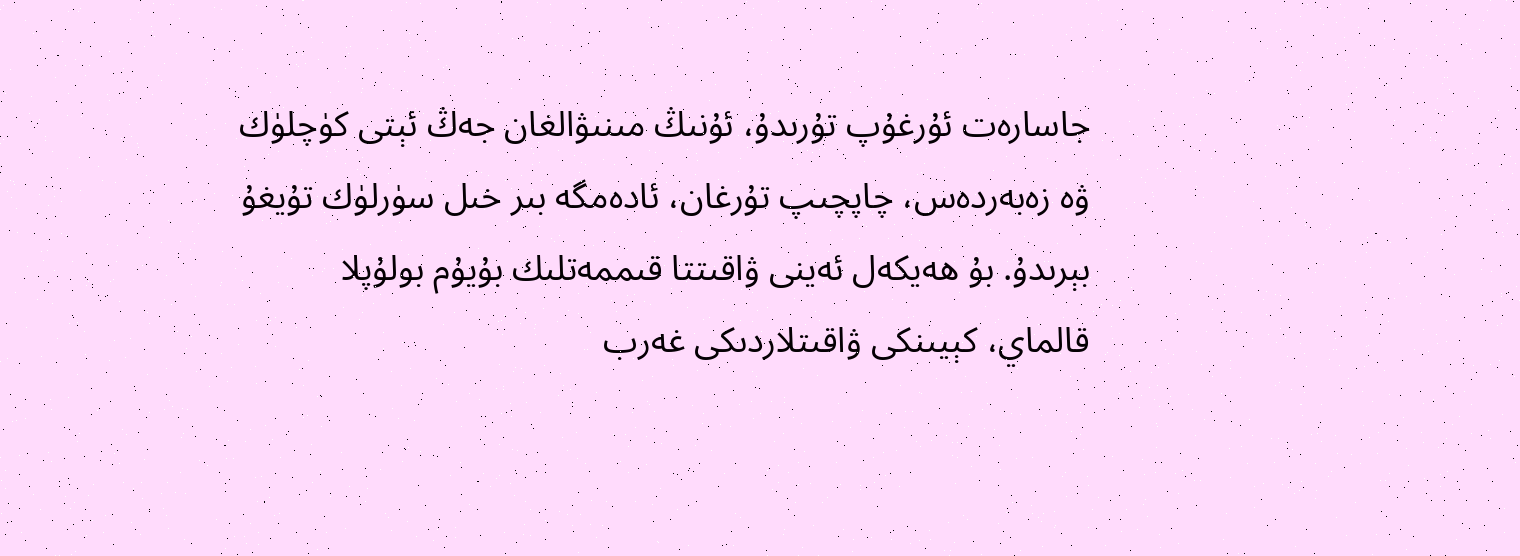جاسارەت ئۇرغۇپ تۇرىدۇ، ئۇنىڭ مىنىۋالغان جەڭ ئېتى كۈچلۈك ۋە زەبەردەس، چاپچىپ تۇرغان، ئادەمگە بىر خىل سۈرلۈك تۇيغۇ بېرىدۇ. بۇ ھەيكەل ئەينى ۋاقىتتا قىممەتلىك بۇيۇم بولۇپلا قالماي، كېيىنكى ۋاقىتلاردىكى غەرب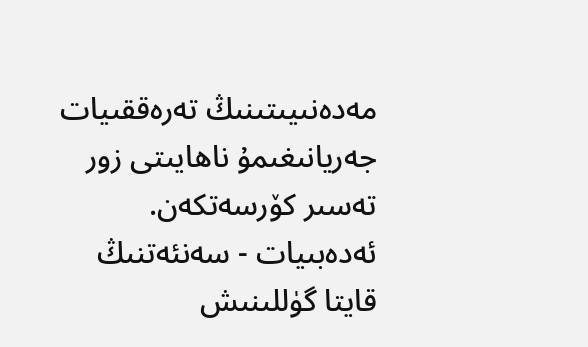مەدەنىيىتىنىڭ تەرەققىيات جەريانىغىمۇ ناھايىتى زور تەسىر كۆرسەتكەن. ئەدەبىيات - سەنئەتنىڭ قايتا گۈللىنىش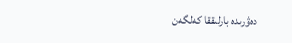دەۋرىدە بارلىققا كەلگەن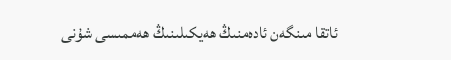ئاتقا مىنگەن ئادەمنىڭ ھەيكىلىنىڭ ھەممىسى شۇنى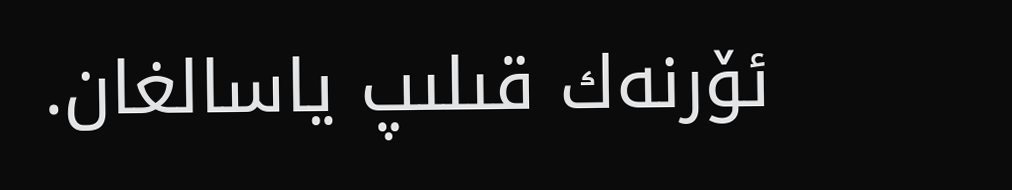ئۆرنەك قىلىپ ياسالغان.